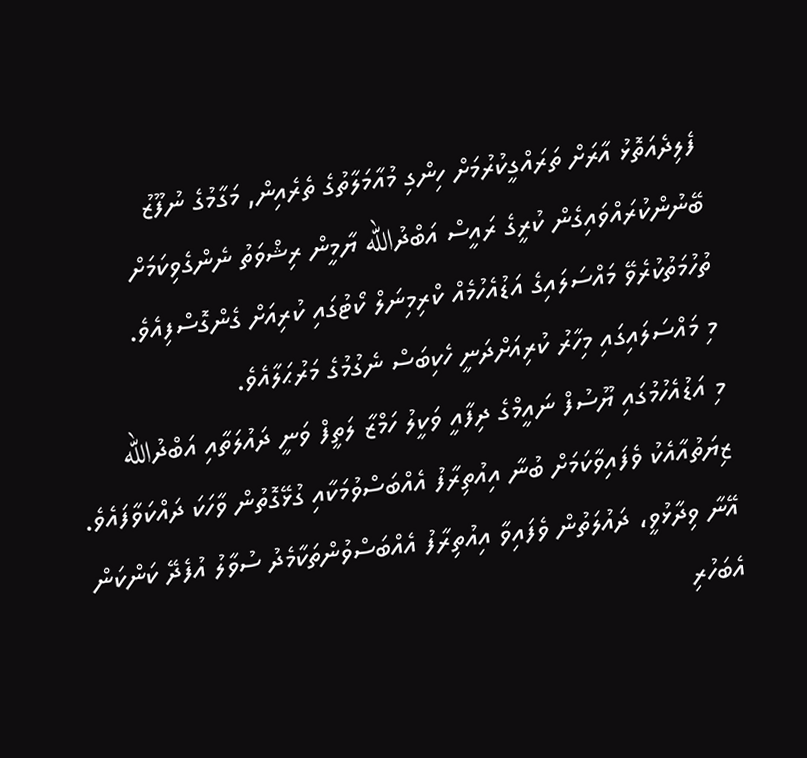ފެލިދެއަތޮޅު އާރަށް ތަރައްގީކުރުމަށް ހިންގި މުއާމަލާތުގެ ތެރެއިން, މަގާމުގެ ނުފޫޒު ބޭނުންކުރައްވައިގެން ކުރީގެ ރައީސް އަބްދުالله ޔާމީން ރިޝްވަތު ނެންގެވިކަމަށް ތުހުމަތުކުރެވޭ މައްސަލައިގެ އަޑުއެހުމެއް ކްރިމިނަލް ކޯޓުގައި ކުރިއަށް ގެންގޮސްފިއެވެ.
މި މައްސަލައިގައި މިހާރު ކުރިއަށްދަނީ ހެކިބަސް ނެގުމުގެ މަރުޙަލާއެވެ.
މި އަޑުއެހުމުގައި ޔޫސުފް ނައީމްގެ ދިފާއީ ވަކީލު ހަމްޒާ ލަތީފް ވަނީ ދައުލަތާއި އަބްދުالله ޒިޔަތުއާއެކު ވެފައިވާކަމަށް ބުނާ އިއުތިރާފު އެއްބަސްވުމަކާއި ގުޅޭގޮތުން ވާހަކަ ދައްކަވާފައެވެ. އޭނާ ވިދާޅުވީ، ދައުލަތުން ވެފައިވާ އިއުތިރާފު އެއްބަސްވުންތަކާމެދު ސުވާލު އުފެދޭ ކަންކަން އެބަހުރި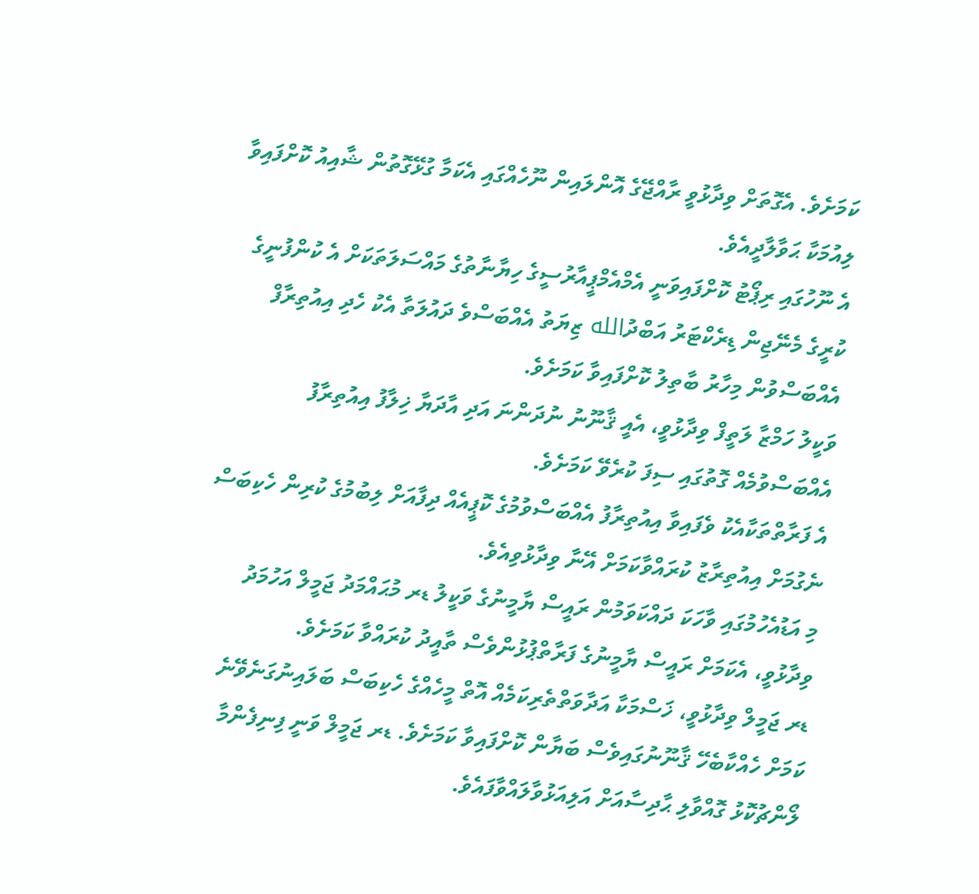ކަމަށެވެ. އެގޮތަށް ވިދާޅުވީ ރާއްޖޭގެ އޮންލައިން ނޫހެއްގައި އެކަމާ ގުޅޭގޮތުން ޝާއިއު ކޮށްފައިވާ ލިއުމަކާ ޙަވާލާދީއެވެ.
އެ ނޫހުގައި ރިޕޯޓު ކޮށްފައިވަނީ އެމްއެމްޕީއާރުސީގެ ހިޔާނާތުގެ މައްސަލަތަކަށް އެ ކުންފުނީގެ ކުރީގެ މެނޭޖިން ޑިރެކްޓަރު އަބްދުالله ޒިޔަތު އެއްބަސްވެ ދައުލަތާ އެކު ހެދި އިއުތިރާފް އެއްބަސްވުން މިހާރު ބާތިލު ކޮށްފައިވާ ކަމަށެވެ.
ވަކީލު ހަމްޒާ ލަތީފް ވިދާޅުވީ، އެއީ ޤާނޫނު ނުދަންނަ އަދި އާދަޔާ ޚިލާފު އިއުތިރާފު އެއްބަސްވުމެއް ގޮތުގައި ސިފަ ކުރެވޭ ކަމަށެވެ.
އެ ފަރާތްތަކާއެކު ވެފައިވާ އިއުތިރާފު އެއްބަސްވުމުގެ ކޮޕީއެއް ދިފާއަށް ލިބުމުގެ ކުރިން ހެކިބަސް ނެގުމަށް އިއުތިރާޒު ކުރައްވާކަމަށް އޭނާ ވިދާޅުވިއެވެ.
މި އަޑުއެހުމުގައި ވާހަކަ ދައްކަވަމުން ރައީސް ޔާމީނުގެ ވަކީލު ޑރ މުޙައްމަދު ޖަމީލް އަހުމަދު ވިދާޅުވީ، އެކަމަށް ރައީސް ޔާމީނުގެ ފަރާތްޕުޅުންވެސް ތާއީދު ކުރައްވާ ކަމަށެވެ.
ޑރ ޖަމީލް ވިދާޅުވީ، ޚަސްމަކާ އަދާވަތްތެރިކަމެއް އޮތް މީހެއްގެ ހެކިބަސް ބަލައިނުގަނެވޭނެ ކަމަށް ހެއްކާބެހޭ ޤާނޫނުގައިވެސް ބަޔާން ކޮށްފައިވާ ކަމަށެވެ. ޑރ ޖަމީލް ވަނީ ފިނިފެންމާ ލޯންޗުކޮޅު ގޮއްވާލި ޙާދިސާއަށް އަލިއަޅުވާލައްވާފައެވެ.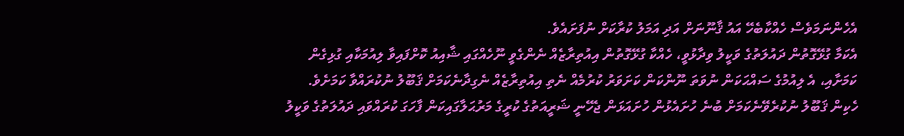އެހެންނަމަވެސް ހެއްކާބެހޭ އައު ޤާނޫނަށް އަދި އަމަލު ކުރާކަށް ނުފަށައެވެ.
އެކަމާ ގުޅޭގޮތުން ދައުލަތުގެ ވަކީލު ވިދާޅުވީ، ހެއްކާ ގުޅޭގޮތުން އިއުތިރާޒެއް ނެންގެވީ ނޫހެއްގައި ޝާއިއު ކޮށްފައިވާ ލިއުމަކާއި ގުޅިގެން ކަމަށާއި، އެ ލިއުމުގެ ސައްޙަކަން ނުވަތަ ނޫންކަން ކަށަވަރު ކުރުމެއް ނެތި އިއުތިރާޒެއް ނެގިދާނެކަމަށް ޤަބޫލު ނުކުރައްވާ ކަމަށެވެ.
ހެކިން ޤަބޫލު ނުކުރެވޭނެކަމަށް ބުނެ ހުށައެޅުން ހުށައަޅަން ޖެހޭނީ ޝަރީއަތުގެ ކުރީގެ މަރުޙަލާގައިކަން ފާހަގަ ކުރައްވައި ދައުލަތުގެ ވަކީލު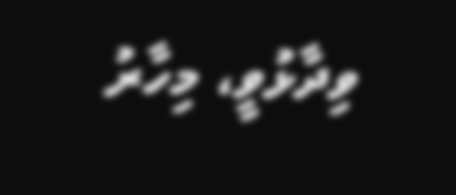ވިދާޅުވީ، މިހާރު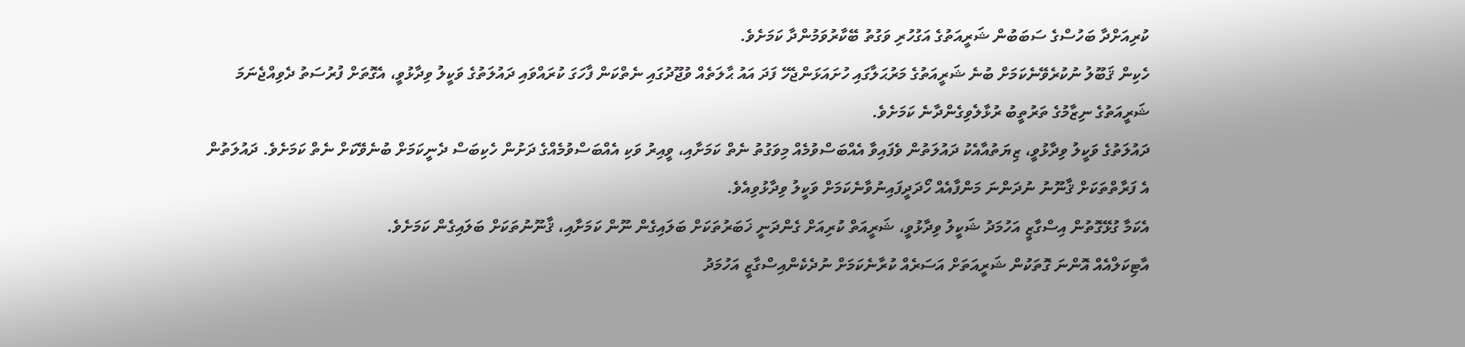ކުރިއަށްދާ ބަހުސްގެ ސަބަބުން ޝަރީއަތުގެ އަގުހުރި ވަގުތު ބޭކާރުވަމުންދާ ކަމަށެވެ.
ހެކިން ޤަބޫލު ނުކުރެވޭނެކަމަށް ބުނެ ޝަރީއަތުގެ މަރުޙަލާގައި ހުށައަޅަންޖެހޭ ފަދަ އައު ޙާލަތެއް ވުޖޫދުގައި ނެތްކަން ފާހަގަ ކުރައްވައި ދައުލަތުގެ ވަކީލު ވިދާޅުވީ، އެގޮތަށް ފުރުސަތު ދެވިއްޖެނަމަ ޝަރީއަތުގެ ނިޒާމުގެ ތަރުތީބު ރުޅާލެވިގެންދާނެ ކަމަށެވެ.
ދައުލަތުގެ ވަކީލު ވިދާޅުވީ، ޒިޔަތުއާއެކު ދައުލަތުން ވެފައިވާ އެއްބަސްވުމެއް މިވަގުތު ނެތް ކަމަށާއި، ވީއިރު ވަކި އެއްބަސްވުމެއްގެ ދަށުން ހެކިބަސް ދެނީކަމަށް ބުނެވޭކަށް ނެތް ކަމަށެވެ. ދައުލަތުން އެ ފަރާތްތަކަށް ޤާނޫނު ނުދަންނަ މަންފާއެއް ހޯދަދީފައިނުވާނެކަމަށް ވަކީލު ވިދާޅުވިއެވެ.
އެކަމާ ގުޅޭގޮތުން އިސްގާޒީ އަހުމަދު ޝަކީލު ވިދާޅުވީ، ޝަރީއަތް ކުރިއަށް ގެންދަނީ ޚަބަރުތަކަށް ބަލައިގެން ނޫން ކަމަށާއި، ޤާނޫނުތަކަށް ބަލައިގެން ކަމަށެވެ.
އާޓިކަލްއެއް އޮންނަ ގޮތަކުން ޝަރީއަތަށް އަސަރެއް ކުރާނެކަމަށް ނުދެކެންއިސްގާޒީ އަހުމަދު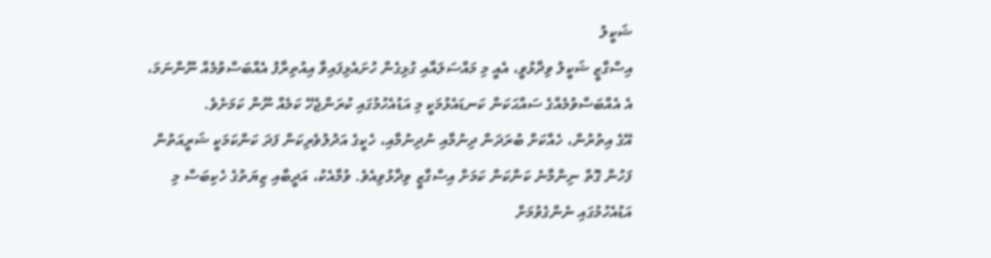ޝަކީލު
އިސްގާޒީ ޝަކީލު ވިދާޅުވީ، އެއީ މި މައްސަލައާއި ގުޅިގެން ހުށައެޅިފައިވާ އިއުތިރާފު އެއްބަސްވުމެއް ނޫންނަމަ، އެ އެއްބަސްވުމެއްގެ ސައްޙަކަން ކަނޑައެޅުމަކީ މި އަޑުއެހުމުގައި ކުރަންޖެހޭ ކަމެއް ނޫން ކަމަށެވެ.
އޭގެ އިތުރުން، ހެއްކަށް ބުރަދަން ދިނުމާއި ނުދިނުމާއި، ހެކީގެ އަދުލުވެރިކަން ފަދަ ކަންކަމަކީ ޝަރީއަތުން ފަހުން ގޮތް ނިންމާނެ ކަންކަން ކަމަށް އިސްގާޒީ ވިދާޅުވިއެވެ. ވުމާއެކު، އަދީބާއި ޒިޔަތުގެ ހެކިބަސް މި އަޑުއެހުމުގައި ނެންގެވުމަށް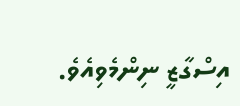އިސްގާޒީ ނިންމެވިއެވެ.